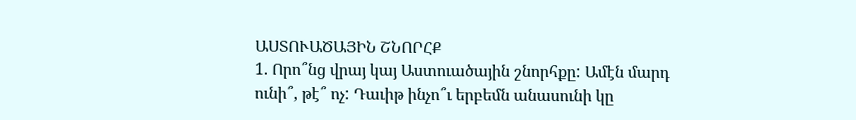ԱՍՏՈՒԱԾԱՅԻՆ ՇՆՈՐՀՔ
1. Որո՞նց վրայ կայ Աստուածային շնորհքը: Ամէն մարդ ունի՞, թէ՞ ոչ: Դաւիթ ինչո՞ւ երբեմն անասունի կը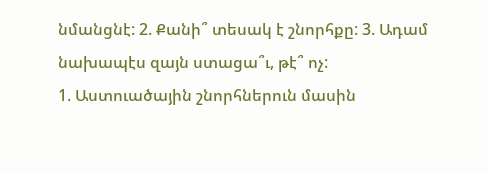նմանցնէ: 2. Քանի՞ տեսակ է շնորհքը: 3. Ադամ նախապէս զայն ստացա՞ւ, թէ՞ ոչ:
1. Աստուածային շնորհներուն մասին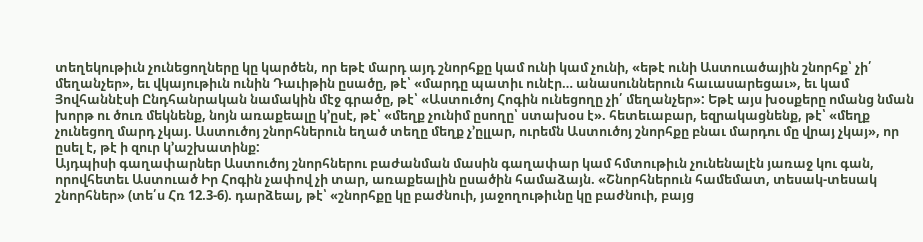տեղեկութիւն չունեցողները կը կարծեն, որ եթէ մարդ այդ շնորհքը կամ ունի կամ չունի, «եթէ ունի Աստուածային շնորհք՝ չի՛ մեղանչեր», եւ վկայութիւն ունին Դաւիթին ըսածը, թէ՝ «մարդը պատիւ ունէր… անասուններուն հաւասարեցաւ», եւ կամ Յովհաննէսի Ընդհանրական նամակին մէջ գրածը, թէ՝ «Աստուծոյ Հոգին ունեցողը չի՛ մեղանչեր»: Եթէ այս խօսքերը ոմանց նման խորթ ու ծուռ մեկնենք, նոյն առաքեալը կ՚ըսէ, թէ՝ «մեղք չունիմ ըսողը՝ ստախօս է». հետեւաբար, եզրակացնենք, թէ՝ «մեղք չունեցող մարդ չկայ. Աստուծոյ շնորհներուն եղած տեղը մեղք չ՚ըլլար, ուրեմն Աստուծոյ շնորհքը բնաւ մարդու մը վրայ չկայ», որ ըսել է, թէ ի զուր կ՚աշխատինք:
Այդպիսի գաղափարներ Աստուծոյ շնորհներու բաժանման մասին գաղափար կամ հմտութիւն չունենալէն յառաջ կու գան, որովհետեւ Աստուած Իր Հոգին չափով չի տար, առաքեալին ըսածին համաձայն. «Շնորհներուն համեմատ, տեսակ-տեսակ շնորհներ» (տե՛ս Հռ 12.3-6). դարձեալ, թէ՝ «շնորհքը կը բաժնուի, յաջողութիւնը կը բաժնուի, բայց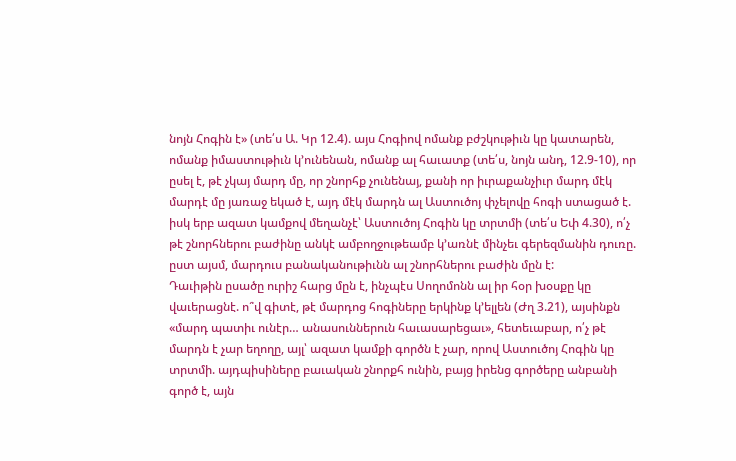նոյն Հոգին է» (տե՛ս Ա. Կր 12.4). այս Հոգիով ոմանք բժշկութիւն կը կատարեն, ոմանք իմաստութիւն կ՚ունենան, ոմանք ալ հաւատք (տե՛ս, նոյն անդ, 12.9-10), որ ըսել է, թէ չկայ մարդ մը, որ շնորհք չունենայ, քանի որ իւրաքանչիւր մարդ մէկ մարդէ մը յառաջ եկած է, այդ մէկ մարդն ալ Աստուծոյ փչելովը հոգի ստացած է. իսկ երբ ազատ կամքով մեղանչէ՝ Աստուծոյ Հոգին կը տրտմի (տե՛ս Եփ 4.30), ո՛չ թէ շնորհներու բաժինը անկէ ամբողջութեամբ կ՚առնէ մինչեւ գերեզմանին դուռը. ըստ այսմ, մարդուս բանականութիւնն ալ շնորհներու բաժին մըն է:
Դաւիթին ըսածը ուրիշ հարց մըն է, ինչպէս Սողոմոնն ալ իր հօր խօսքը կը վաւերացնէ. ո՞վ գիտէ, թէ մարդոց հոգիները երկինք կ՚ելլեն (Ժղ 3.21), այսինքն «մարդ պատիւ ունէր… անասուններուն հաւասարեցաւ», հետեւաբար, ո՛չ թէ մարդն է չար եղողը, այլ՝ ազատ կամքի գործն է չար, որով Աստուծոյ Հոգին կը տրտմի. այդպիսիները բաւական շնորքհ ունին, բայց իրենց գործերը անբանի գործ է, այն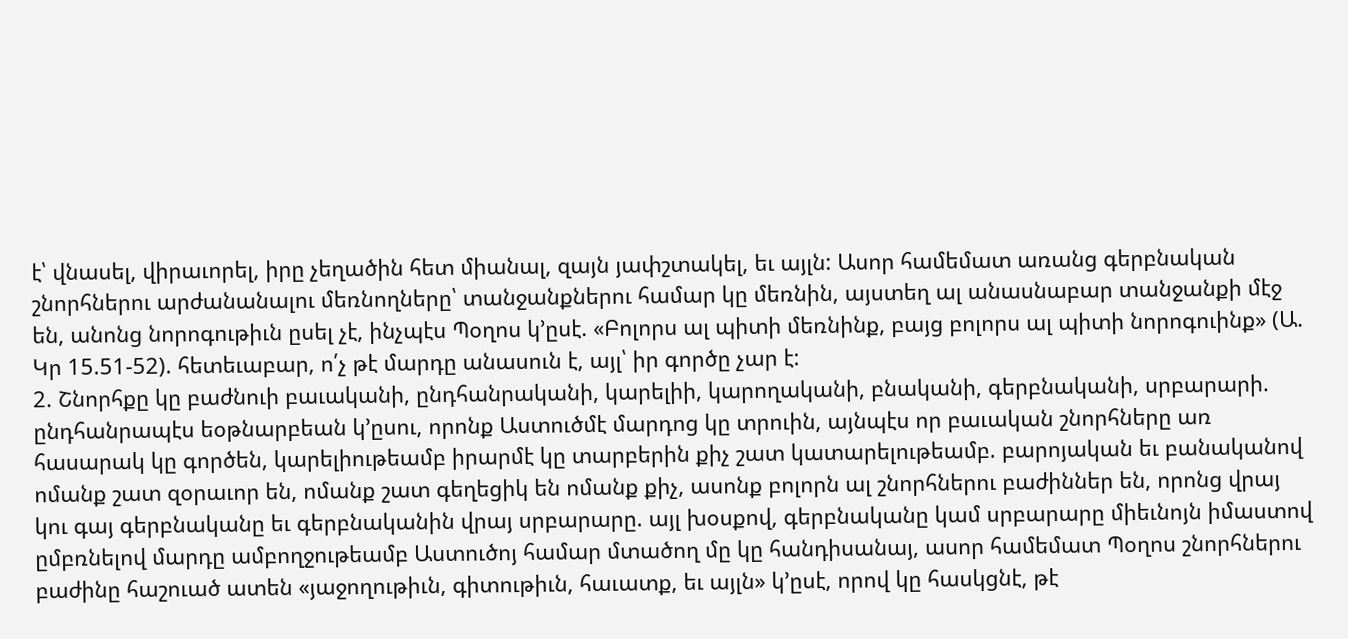է՝ վնասել, վիրաւորել, իրը չեղածին հետ միանալ, զայն յափշտակել, եւ այլն: Ասոր համեմատ առանց գերբնական շնորհներու արժանանալու մեռնողները՝ տանջանքներու համար կը մեռնին, այստեղ ալ անասնաբար տանջանքի մէջ են, անոնց նորոգութիւն ըսել չէ, ինչպէս Պօղոս կ՚ըսէ. «Բոլորս ալ պիտի մեռնինք, բայց բոլորս ալ պիտի նորոգուինք» (Ա. Կր 15.51-52). հետեւաբար, ո՛չ թէ մարդը անասուն է, այլ՝ իր գործը չար է:
2. Շնորհքը կը բաժնուի բաւականի, ընդհանրականի, կարելիի, կարողականի, բնականի, գերբնականի, սրբարարի. ընդհանրապէս եօթնարբեան կ՚ըսու, որոնք Աստուծմէ մարդոց կը տրուին, այնպէս որ բաւական շնորհները առ հասարակ կը գործեն, կարելիութեամբ իրարմէ կը տարբերին քիչ շատ կատարելութեամբ. բարոյական եւ բանականով ոմանք շատ զօրաւոր են, ոմանք շատ գեղեցիկ են ոմանք քիչ, ասոնք բոլորն ալ շնորհներու բաժիններ են, որոնց վրայ կու գայ գերբնականը եւ գերբնականին վրայ սրբարարը. այլ խօսքով, գերբնականը կամ սրբարարը միեւնոյն իմաստով ըմբռնելով մարդը ամբողջութեամբ Աստուծոյ համար մտածող մը կը հանդիսանայ, ասոր համեմատ Պօղոս շնորհներու բաժինը հաշուած ատեն «յաջողութիւն, գիտութիւն, հաւատք, եւ այլն» կ՚ըսէ, որով կը հասկցնէ, թէ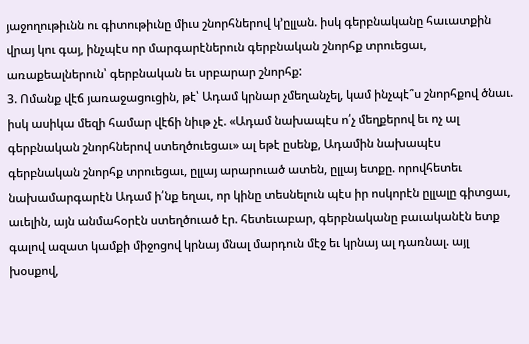յաջողութիւնն ու գիտութիւնը միւս շնորհներով կ՚ըլլան. իսկ գերբնականը հաւատքին վրայ կու գայ, ինչպէս որ մարգարէներուն գերբնական շնորհք տրուեցաւ, առաքեալներուն՝ գերբնական եւ սրբարար շնորհք:
3. Ոմանք վէճ յառաջացուցին, թէ՝ Ադամ կրնար չմեղանչել, կամ ինչպէ՞ս շնորհքով ծնաւ. իսկ ասիկա մեզի համար վէճի նիւթ չէ. «Ադամ նախապէս ո՛չ մեղքերով եւ ոչ ալ գերբնական շնորհներով ստեղծուեցաւ» ալ եթէ ըսենք, Ադամին նախապէս գերբնական շնորհք տրուեցաւ, ըլլայ արարուած ատեն, ըլլայ ետքը. որովհետեւ նախամարգարէն Ադամ ի՛նք եղաւ, որ կինը տեսնելուն պէս իր ոսկորէն ըլլալը գիտցաւ, աւելին, այն անմահօրէն ստեղծուած էր. հետեւաբար, գերբնականը բաւականէն ետք գալով ազատ կամքի միջոցով կրնայ մնալ մարդուն մէջ եւ կրնայ ալ դառնալ. այլ խօսքով,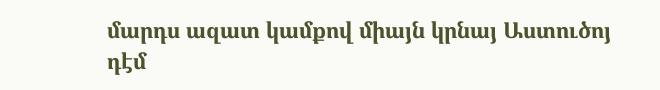մարդս ազատ կամքով միայն կրնայ Աստուծոյ դէմ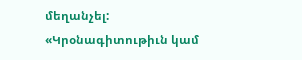մեղանչել:
«Կրօնագիտութիւն կամ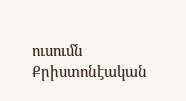ուսումն Քրիստոնէական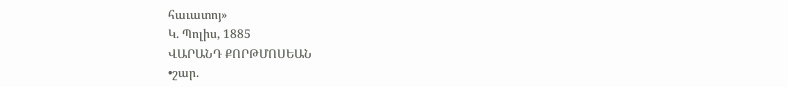հաւատոյ»
Կ. Պոլիս, 1885
ՎԱՐԱՆԴ ՔՈՐԹՄՈՍԵԱՆ
•շար.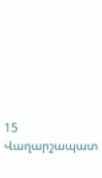15
Վաղարշապատ